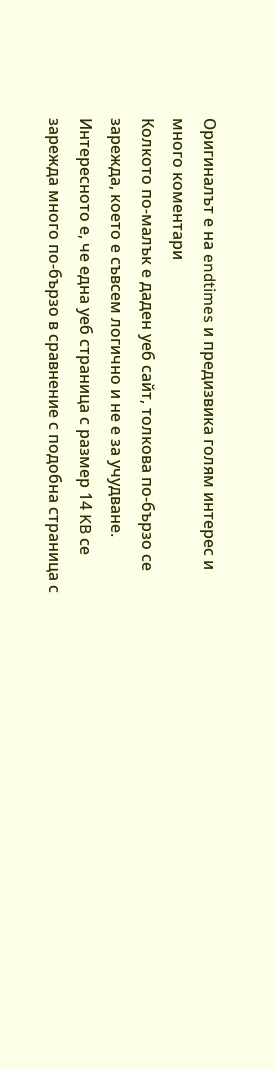Оригиналът е на endtimes и предизвика голям интерес и много коментари
Колкото по-малък е даден уеб сайт, толкова по-бързо се зарежда, което е съвсем логично и не е за учудване.
Интересното е, че една уеб страница с размер 14 KB се зарежда много по-бързо в сравнение с подобна страница с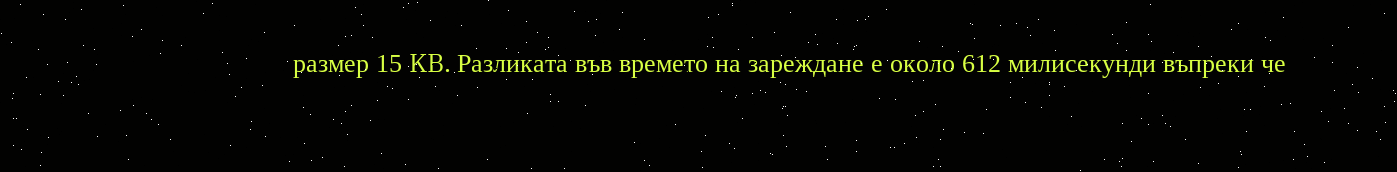размер 15 KB. Разликата във времето на зареждане е около 612 милисекунди въпреки че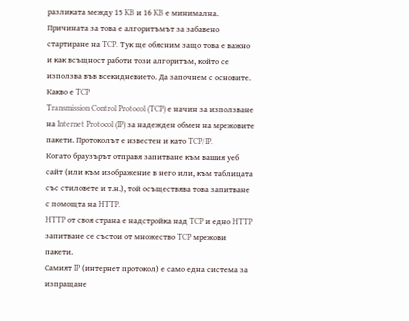разликата между 15 KB и 16 KB е минимална.
Причината за това е алгоритъмът за забавено стартиране на TCP. Тук ще обясним защо това е важно и как всъщност работи този алгоритъм, който се използва във всекидневието. Да започнем с основите.
Какво е TCP
Transmission Control Protocol (TCP) е начин за използване на Internet Protocol (IP) за надежден обмен на мрежовите пакети. Протоколът е известен и като TCP/IP.
Когато браузърът отправя запитване към вашия уеб сайт (или към изображение в него или, към таблицата със стиловете и т.н.), той осъществява това запитване с помощта на HTTP.
HTTP от своя страна е надстройка над TCP и едно HTTP запитване се състои от множество TCP мрежови пакети.
Самият IP (интернет протокол) е само една система за изпращане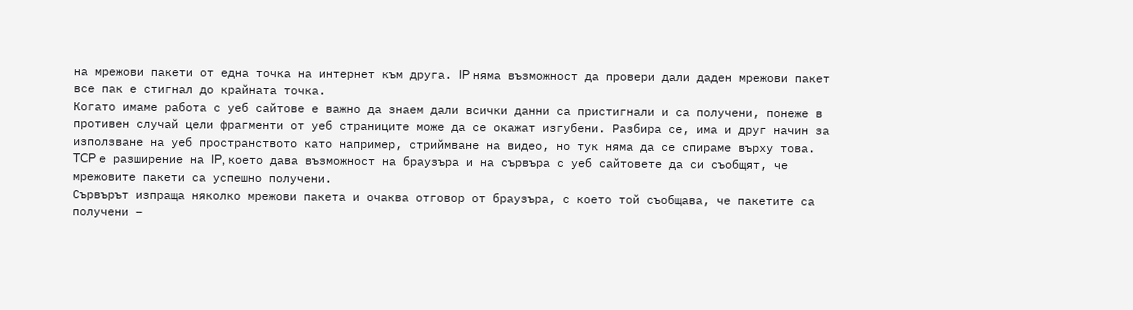на мрежови пакети от една точка на интернет към друга. IP няма възможност да провери дали даден мрежови пакет все пак е стигнал до крайната точка.
Когато имаме работа с уеб сайтове е важно да знаем дали всички данни са пристигнали и са получени, понеже в противен случай цели фрагменти от уеб страниците може да се окажат изгубени. Разбира се, има и друг начин за използване на уеб пространството като например, стриймване на видео, но тук няма да се спираме върху това.
TCP е разширение на IP, което дава възможност на браузъра и на сървъра с уеб сайтовете да си съобщят, че мрежовите пакети са успешно получени.
Сървърът изпраща няколко мрежови пакета и очаква отговор от браузъра, с което той съобщава, че пакетите са получени –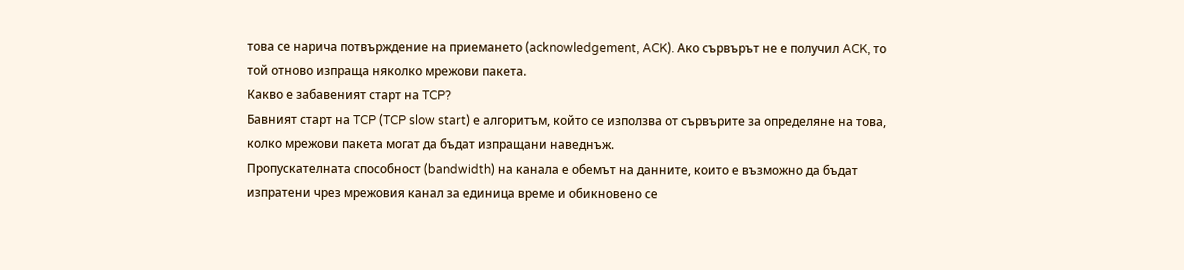това се нарича потвърждение на приемането (acknowledgement, ACK). Ако сървърът не е получил ACK, то той отново изпраща няколко мрежови пакета.
Какво е забавеният старт на TCP?
Бавният старт на TCP (TCP slow start) е алгоритъм, който се използва от сървърите за определяне на това, колко мрежови пакета могат да бъдат изпращани наведнъж.
Пропускателната способност (bandwidth) на канала е обемът на данните, които е възможно да бъдат изпратени чрез мрежовия канал за единица време и обикновено се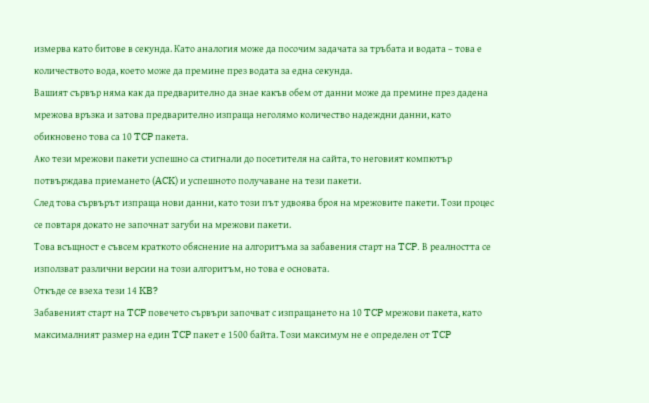измерва като битове в секунда. Като аналогия може да посочим задачата за тръбата и водата – това е количеството вода, което може да премине през водата за една секунда.
Вашият сървър няма как да предварително да знае какъв обем от данни може да премине през дадена мрежова връзка и затова предварително изпраща неголямо количество надеждни данни, като обикновено това са 10 TCP пакета.
Ако тези мрежови пакети успешно са стигнали до посетителя на сайта, то неговият компютър потвърждава приемането (ACK) и успешното получаване на тези пакети.
След това сървърът изпраща нови данни, като този път удвоява броя на мрежовите пакети. Този процес се повтаря докато не започнат загуби на мрежови пакети.
Това всъщност е съвсем краткото обяснение на алгоритъма за забавения старт на TCP. В реалността се използват различни версии на този алгоритъм, но това е основата.
Откъде се взеха тези 14 KB?
Забавеният старт на TCP повечето сървъри започват с изпращането на 10 TCP мрежови пакета, като максималният размер на един TCP пакет е 1500 байта. Този максимум не е определен от TCP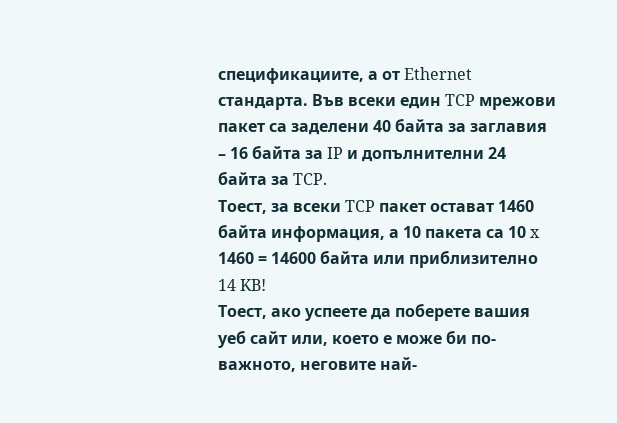спецификациите, а от Ethernet стандарта. Във всеки един TCP мрежови пакет са заделени 40 байта за заглавия – 16 байта за IP и допълнителни 24 байта за TCP.
Тоест, за всеки TCP пакет остават 1460 байта информация, а 10 пакета са 10 x 1460 = 14600 байта или приблизително 14 KB!
Тоест, ако успеете да поберете вашия уеб сайт или, което е може би по-важното, неговите най-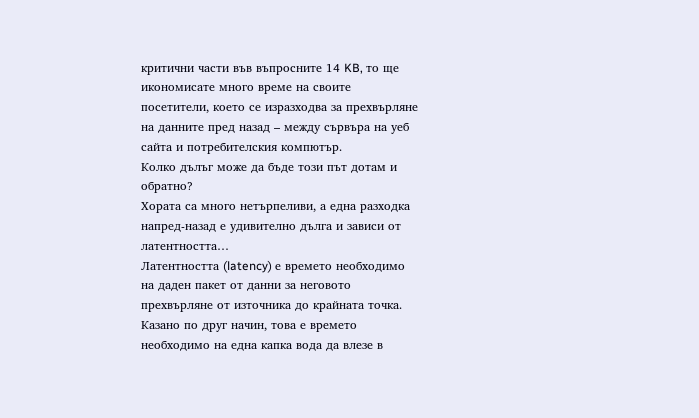критични части във въпросните 14 KB, то ще икономисате много време на своите посетители, което се изразходва за прехвърляне на данните пред назад – между сървъра на уеб сайта и потребителския компютър.
Колко дълъг може да бъде този път дотам и обратно?
Хората са много нетърпеливи, а една разходка напред-назад е удивително дълга и зависи от латентността…
Латентността (latency) е времето необходимо на даден пакет от данни за неговото прехвърляне от източника до крайната точка. Казано по друг начин, това е времето необходимо на една капка вода да влезе в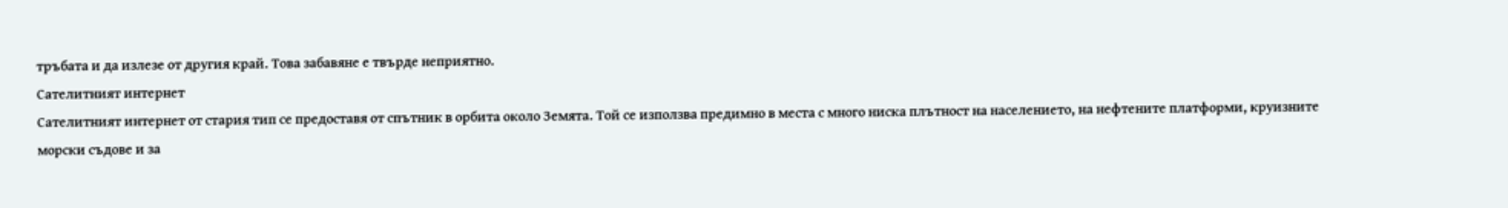тръбата и да излезе от другия край. Това забавяне е твърде неприятно.
Сателитният интернет
Сателитният интернет от стария тип се предоставя от спътник в орбита около Земята. Той се използва предимно в места с много ниска плътност на населението, на нефтените платформи, круизните морски съдове и за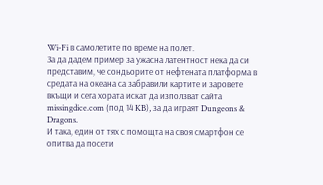Wi-Fi в самолетите по време на полет.
За да дадем пример за ужасна латентност нека да си представим, че сондьорите от нефтената платформа в средата на океана са забравили картите и заровете вкъщи и сега хората искат да използват сайта missingdice.com (под 14 KB), за да играят Dungeons & Dragons.
И така, един от тях с помощта на своя смартфон се опитва да посети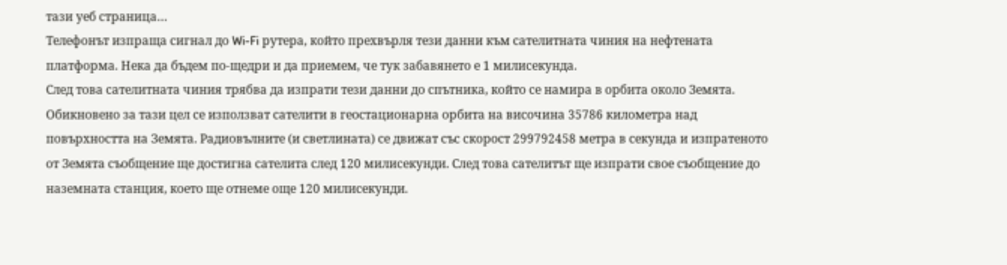тази уеб страница…
Телефонът изпраща сигнал до Wi-Fi рутера, който прехвърля тези данни към сателитната чиния на нефтената платформа. Нека да бъдем по-щедри и да приемем, че тук забавянето е 1 милисекунда.
След това сателитната чиния трябва да изпрати тези данни до спътника, който се намира в орбита около Земята.
Обикновено за тази цел се използват сателити в геостационарна орбита на височина 35786 километра над повърхността на Земята. Радиовълните (и светлината) се движат със скорост 299792458 метра в секунда и изпратеното от Земята съобщение ще достигна сателита след 120 милисекунди. След това сателитът ще изпрати свое съобщение до наземната станция, което ще отнеме още 120 милисекунди.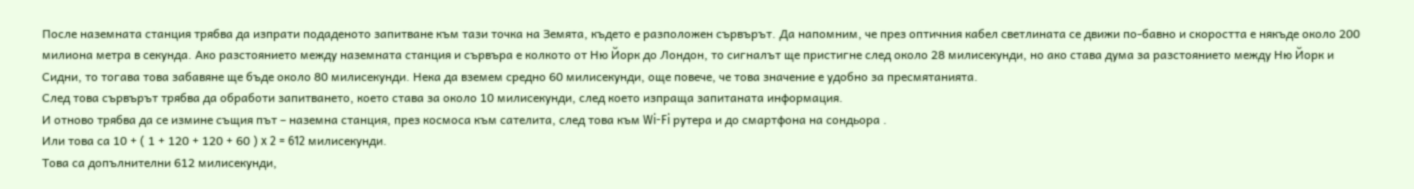После наземната станция трябва да изпрати подаденото запитване към тази точка на Земята, където е разположен сървърът. Да напомним, че през оптичния кабел светлината се движи по-бавно и скоростта е някъде около 200 милиона метра в секунда. Ако разстоянието между наземната станция и сървъра е колкото от Ню Йорк до Лондон, то сигналът ще пристигне след около 28 милисекунди, но ако става дума за разстоянието между Ню Йорк и Сидни, то тогава това забавяне ще бъде около 80 милисекунди. Нека да вземем средно 60 милисекунди, още повече, че това значение е удобно за пресмятанията.
След това сървърът трябва да обработи запитването, което става за около 10 милисекунди, след което изпраща запитаната информация.
И отново трябва да се измине същия път – наземна станция, през космоса към сателита, след това към Wi-Fi рутера и до смартфона на сондьора .
Или това са 10 + ( 1 + 120 + 120 + 60 ) x 2 = 612 милисекунди.
Това са допълнителни 612 милисекунди,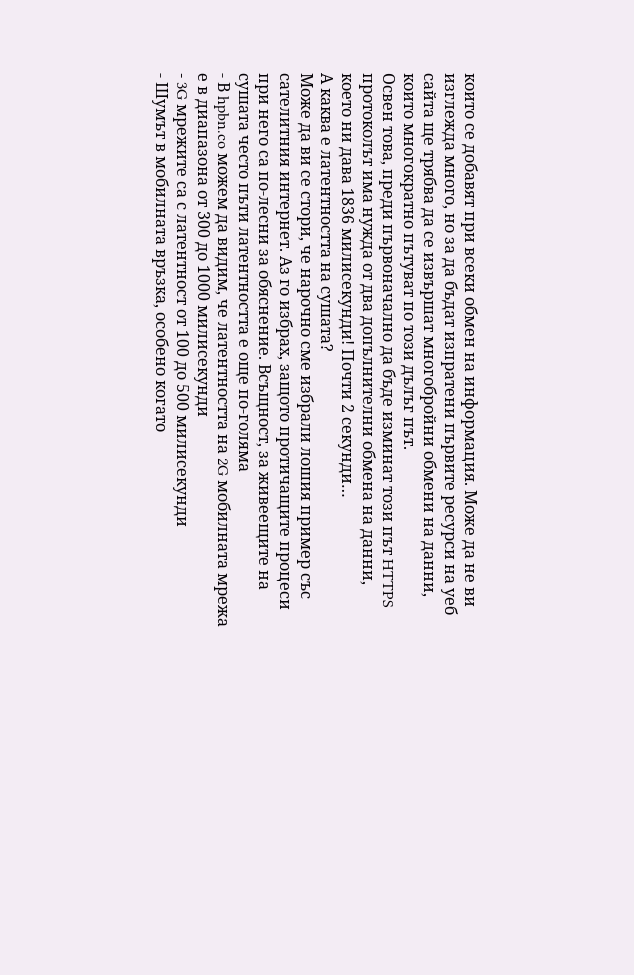които се добавят при всеки обмен на информация. Може да не ви изглежда много, но за да бъдат изпратени първите ресурси на уеб сайта ще трябва да се извършат многобройни обмени на данни, които многократно пътуват по този дълъг път.
Освен това, преди първоначално да бъде изминат този път HTTPS протоколът има нужда от два допълнителни обмена на данни, което ни дава 1836 милисекунди! Почти 2 секунди…
А каква е латентността на сушата?
Може да ви се стори, че нарочно сме избрали лошия пример със сателитния интернет. Аз го избрах, защото протичащите процеси при него са по-лесни за обяснение. Всъщност, за живеещите на сушата често пъти латентността е още по-голяма
- В hpbn.co можем да видим, че латентността на 2G мобилната мрежа е в диапазона от 300 до 1000 милисекунди
- 3G мрежите са с латентност от 100 до 500 милисекунди
- Шумът в мобилната връзка, особено когато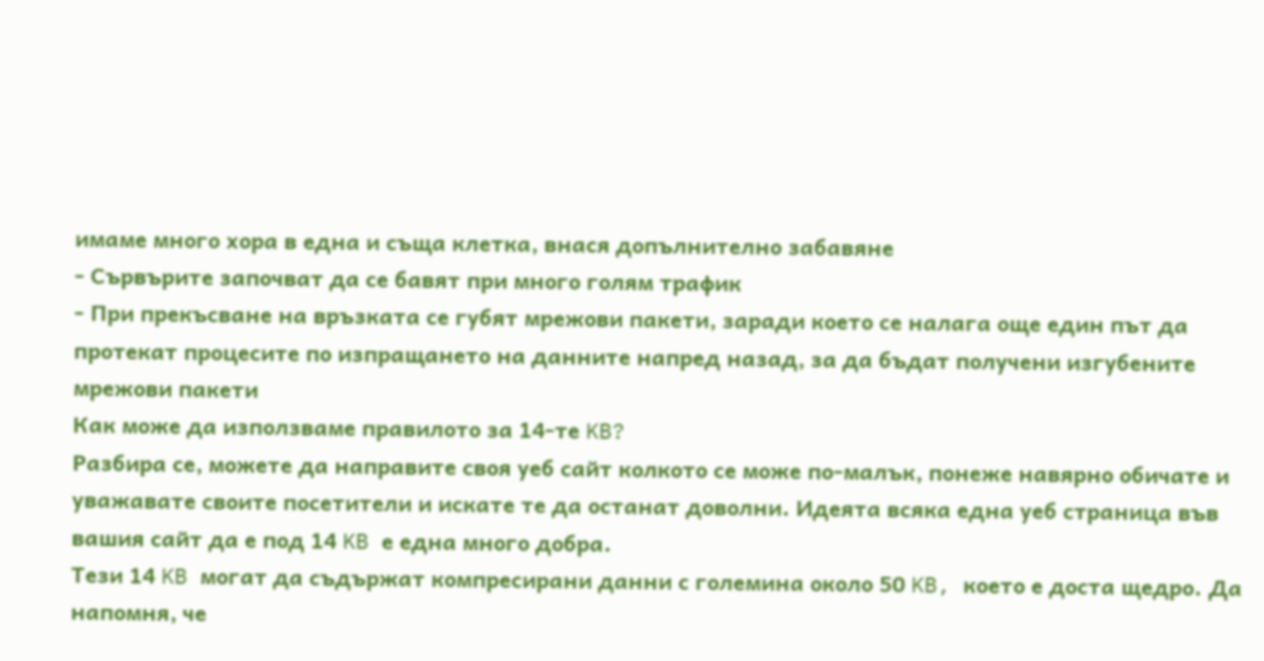имаме много хора в една и съща клетка, внася допълнително забавяне
- Сървърите започват да се бавят при много голям трафик
- При прекъсване на връзката се губят мрежови пакети, заради което се налага още един път да протекат процесите по изпращането на данните напред назад, за да бъдат получени изгубените мрежови пакети
Как може да използваме правилото за 14-те KB?
Разбира се, можете да направите своя уеб сайт колкото се може по-малък, понеже навярно обичате и уважавате своите посетители и искате те да останат доволни. Идеята всяка една уеб страница във вашия сайт да е под 14 KB е една много добра.
Тези 14 KB могат да съдържат компресирани данни с големина около 50 KB, което е доста щедро. Да напомня, че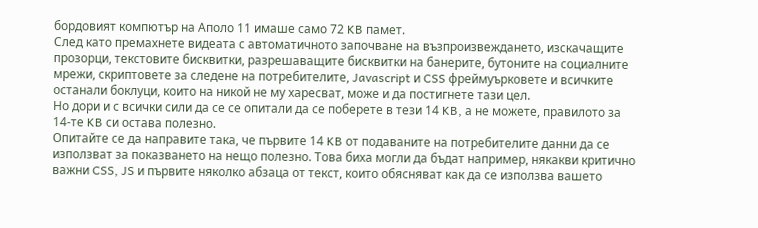бордовият компютър на Аполо 11 имаше само 72 KB памет.
След като премахнете видеата с автоматичното започване на възпроизвеждането, изскачащите прозорци, текстовите бисквитки, разрешаващите бисквитки на банерите, бутоните на социалните мрежи, скриптовете за следене на потребителите, Javascript и CSS фреймуърковете и всичките останали боклуци, които на никой не му харесват, може и да постигнете тази цел.
Но дори и с всички сили да се се опитали да се поберете в тези 14 KB, а не можете, правилото за 14-те KB си остава полезно.
Опитайте се да направите така, че първите 14 KB от подаваните на потребителите данни да се използват за показването на нещо полезно. Това биха могли да бъдат например, някакви критично важни CSS, JS и първите няколко абзаца от текст, които обясняват как да се използва вашето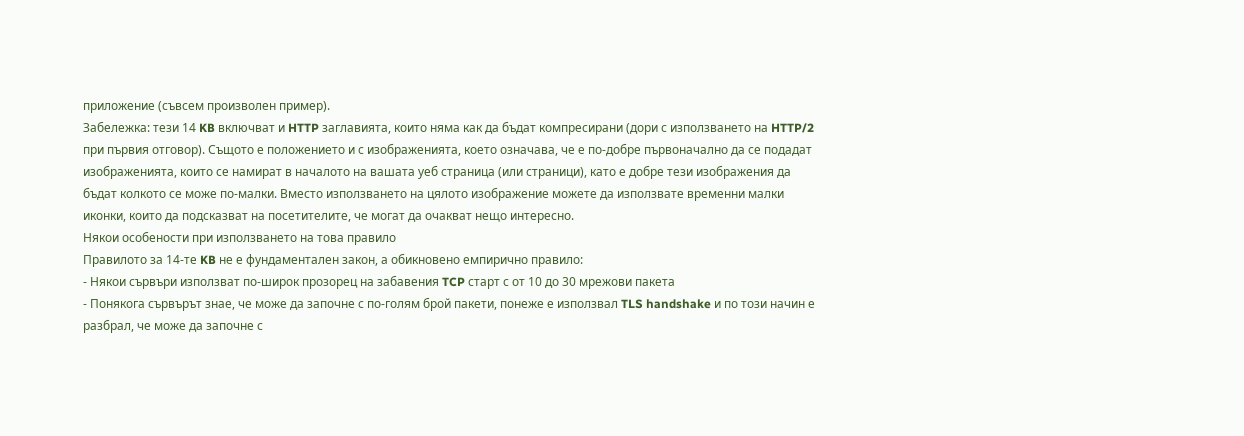приложение (съвсем произволен пример).
Забележка: тези 14 KB включват и HTTP заглавията, които няма как да бъдат компресирани (дори с използването на HTTP/2 при първия отговор). Същото е положението и с изображенията, което означава, че е по-добре първоначално да се подадат изображенията, които се намират в началото на вашата уеб страница (или страници), като е добре тези изображения да бъдат колкото се може по-малки. Вместо използването на цялото изображение можете да използвате временни малки иконки, които да подсказват на посетителите, че могат да очакват нещо интересно.
Някои особености при използването на това правило
Правилото за 14-те KB не е фундаментален закон, а обикновено емпирично правило:
- Някои сървъри използват по-широк прозорец на забавения TCP старт с от 10 до 30 мрежови пакета
- Понякога сървърът знае, че може да започне с по-голям брой пакети, понеже е използвал TLS handshake и по този начин е разбрал, че може да започне с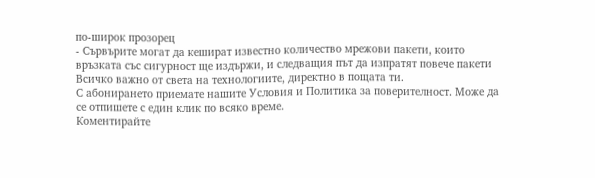по-широк прозорец
- Сървърите могат да кешират известно количество мрежови пакети, които връзката със сигурност ще издържи, и следващия път да изпратят повече пакети
Всичко важно от света на технологиите, директно в пощата ти.
С абонирането приемате нашите Условия и Политика за поверителност. Може да се отпишете с един клик по всяко време.
Коментирайте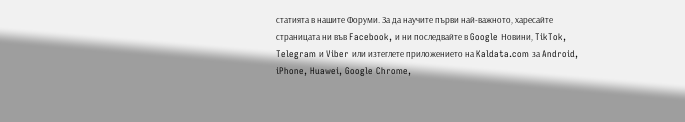статията в нашите Форуми. За да научите първи най-важното, харесайте страницата ни във Facebook, и ни последвайте в Google Новини, TikTok, Telegram и Viber или изтеглете приложението на Kaldata.com за Android, iPhone, Huawei, Google Chrome,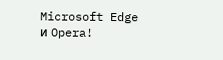Microsoft Edge и Opera!